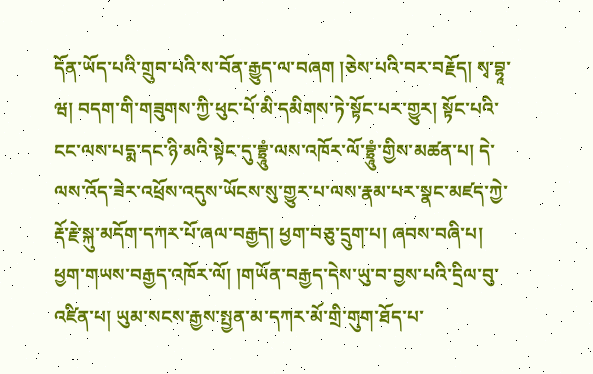དོན་ཡོད་པའི་གྲུབ་པའི་ས་བོན་རྒྱུད་ལ་བཞག །ཅེས་པའི་བར་བརྗོད། སྭ་བྷཱ་ཝ། བདག་གི་གཟུགས་ཀྱི་ཕུང་པོ་མི་དམིགས་ཏེ་སྟོང་པར་གྱུར། སྟོང་པའི་ངང་ལས་པདྨ་དང་ཉི་མའི་སྟེང་དུ་བྷྲཱུཾ་ལས་འཁོར་ལོ་བྷྲཱུཾ་གྱིས་མཚན་པ། དེ་ལས་འོད་ཟེར་འཕྲོས་འདུས་ཡོངས་སུ་གྱུར་པ་ལས་རྣམ་པར་སྣང་མཛད་ཀྱེ་རྡོ་རྗེ་སྐུ་མདོག་དཀར་པོ་ཞལ་བརྒྱད། ཕྱག་བཅུ་དྲུག་པ། ཞབས་བཞི་པ། ཕྱག་གཡས་བརྒྱད་འཁོར་ལོ། །གཡོན་བརྒྱད་དེས་ཡུ་བ་བྱས་པའི་དྲིལ་བུ་འཛིན་པ། ཡུམ་སངས་རྒྱས་སྤྱན་མ་དཀར་མོ་གྲི་གུག་ཐོད་པ་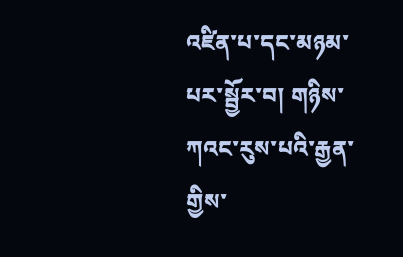འཛིན་པ་དང་མཉམ་པར་སྦྱོར་བ། གཉིས་ཀའང་རུས་པའི་རྒྱན་གྱིས་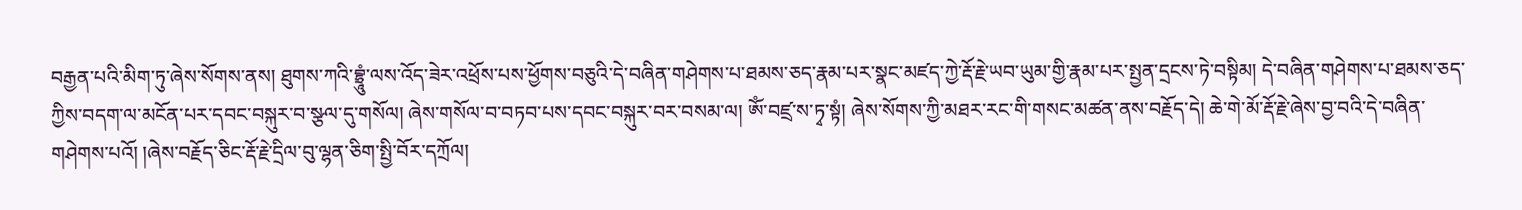བརྒྱན་པའི་མིག་ཏུ་ཞེས་སོགས་ནས། ཐུགས་ཀའི་བྷྲཱུཾ་ལས་འོད་ཟེར་འཕྲོས་པས་ཕྱོགས་བཅུའི་དེ་བཞིན་གཤེགས་པ་ཐམས་ཅད་རྣམ་པར་སྣང་མཛད་ཀྱེ་རྡོ་རྗེ་ཡབ་ཡུམ་གྱི་རྣམ་པར་སྤྱན་དྲངས་ཏེ་བསྟིམ། དེ་བཞིན་གཤེགས་པ་ཐམས་ཅད་ཀྱིས་བདག་ལ་མངོན་པར་དབང་བསྐུར་བ་སྩལ་དུ་གསོལ། ཞེས་གསོལ་བ་བཏབ་པས་དབང་བསྐུར་བར་བསམ་ལ། ༀ་བཛྲ་ས་ཏྭ་སྟཾ། ཞེས་སོགས་ཀྱི་མཐར་རང་གི་གསང་མཚན་ནས་བརྗོད་དེ། ཆེ་གེ་མོ་རྡོ་རྗེ་ཞེས་བྱ་བའི་དེ་བཞིན་གཤེགས་པའོ། །ཞེས་བརྗོད་ཅིང་རྡོ་རྗེ་དྲིལ་བུ་ལྷན་ཅིག་སྤྱི་བོར་དཀྲོལ།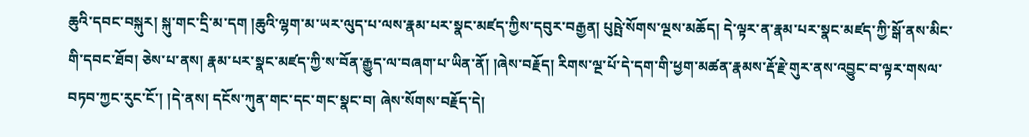ཆུའི་དབང་བསྐུར། སྐུ་གང་དྲི་མ་དག །ཆུའི་ལྷག་མ་ཡར་ལུད་པ་ལས་རྣམ་པར་སྣང་མཛད་ཀྱིས་དབུར་བརྒྱན། པུཥྤེ་སོགས་ལྔས་མཆོད། དེ་ལྟར་ན་རྣམ་པར་སྣང་མཛད་ཀྱི་སྒོ་ནས་མིང་གི་དབང་ཐོབ། ཅེས་པ་ནས། རྣམ་པར་སྣང་མཛད་ཀྱི་ས་བོན་རྒྱུད་ལ་བཞག་པ་ཡིན་ནོ། །ཞེས་བརྗོད། རིགས་ལྔ་པོ་དེ་དག་གི་ཕྱག་མཚན་རྣམས་རྡོ་རྗེ་གུར་ནས་འབྱུང་བ་ལྟར་གསལ་བཏབ་ཀྱང་རུང་ངོ་། །དེ་ནས། དངོས་ཀུན་གང་དང་གང་སྣང་བ། ཞེས་སོགས་བརྗོད་དེ།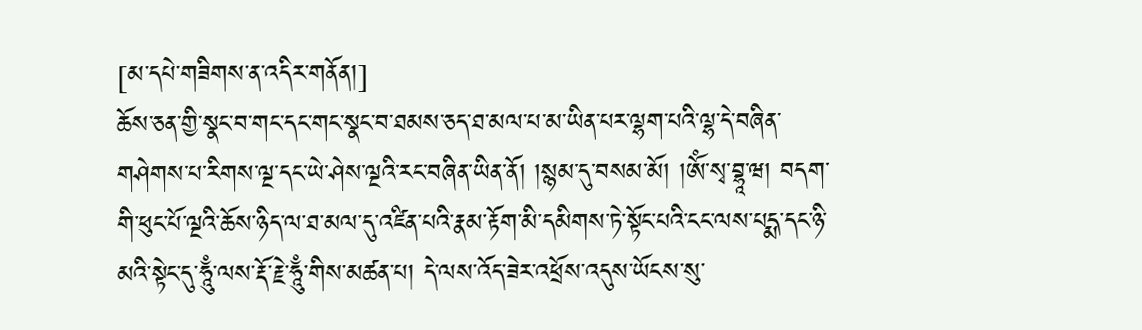[མ་དཔེ་གཟིགས་ན་འདིར་གནོན།]
ཆོས་ཅན་གྱི་སྣང་བ་གང་དང་གང་སྣང་བ་ཐམས་ཅད་ཐ་མལ་པ་མ་ཡིན་པར་ལྷག་པའི་ལྷ་དེ་བཞིན་གཤེགས་པ་རིགས་ལྔ་དང་ཡེ་ཤེས་ལྔའི་རང་བཞིན་ཡིན་ནོ། །སྙམ་དུ་བསམ་མོ། །ༀ་སྭ་བྷཱ་ཝ། བདག་གི་ཕུང་པོ་ལྔའི་ཆོས་ཉིད་ལ་ཐ་མལ་དུ་འཛིན་པའི་རྣམ་རྟོག་མི་དམིགས་ཏེ་སྟོང་པའི་ངང་ལས་པདྨ་དང་ཉི་མའི་སྟེང་དུ་ཧཱུྃ་ལས་རྡོ་རྗེ་ཧཱུྃ་གིས་མཚན་པ། དེ་ལས་འོད་ཟེར་འཕྲོས་འདུས་ཡོངས་སུ་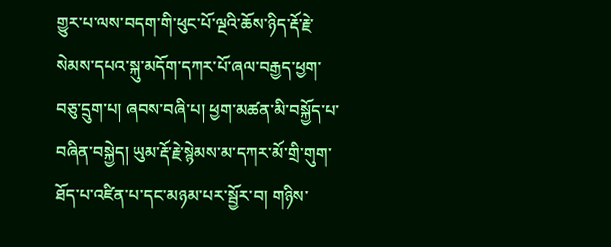གྱུར་པ་ལས་བདག་གི་ཕུང་པོ་ལྔའི་ཆོས་ཉིད་རྡོ་རྗེ་སེམས་དཔའ་སྐུ་མདོག་དཀར་པོ་ཞལ་བརྒྱད་ཕྱག་བཅུ་དྲུག་པ། ཞབས་བཞི་པ། ཕྱག་མཚན་མི་བསྐྱོད་པ་བཞིན་བསྐྱེད། ཡུམ་རྡོ་རྗེ་སྙེམས་མ་དཀར་མོ་གྲི་གུག་ཐོད་པ་འཛིན་པ་དང་མཉམ་པར་སྦྱོར་བ། གཉིས་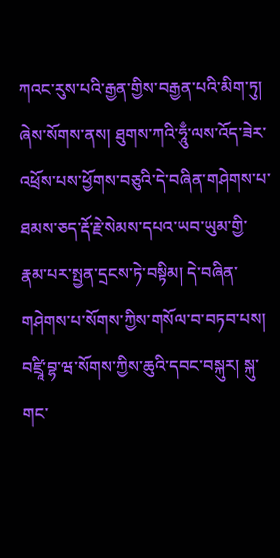ཀའང་རུས་པའི་རྒྱན་གྱིས་བརྒྱན་པའི་མིག་ཏུ། ཞེས་སོགས་ནས། ཐུགས་ཀའི་ཧཱུྃ་ལས་འོད་ཟེར་འཕྲོས་པས་ཕྱོགས་བཅུའི་དེ་བཞིན་གཤེགས་པ་ཐམས་ཅད་རྡོ་རྗེ་སེམས་དཔའ་ཡབ་ཡུམ་གྱི་རྣམ་པར་སྤྱན་དྲངས་ཏེ་བསྟིམ། དེ་བཞིན་གཤེགས་པ་སོགས་ཀྱིས་གསོལ་བ་བཏབ་པས། བཛྲཱི་བྷ་ཝ་སོགས་ཀྱིས་ཆུའི་དབང་བསྐུར། སྐུ་གང་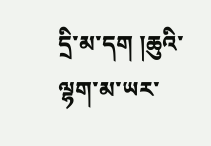དྲི་མ་དག །ཆུའི་ལྷག་མ་ཡར་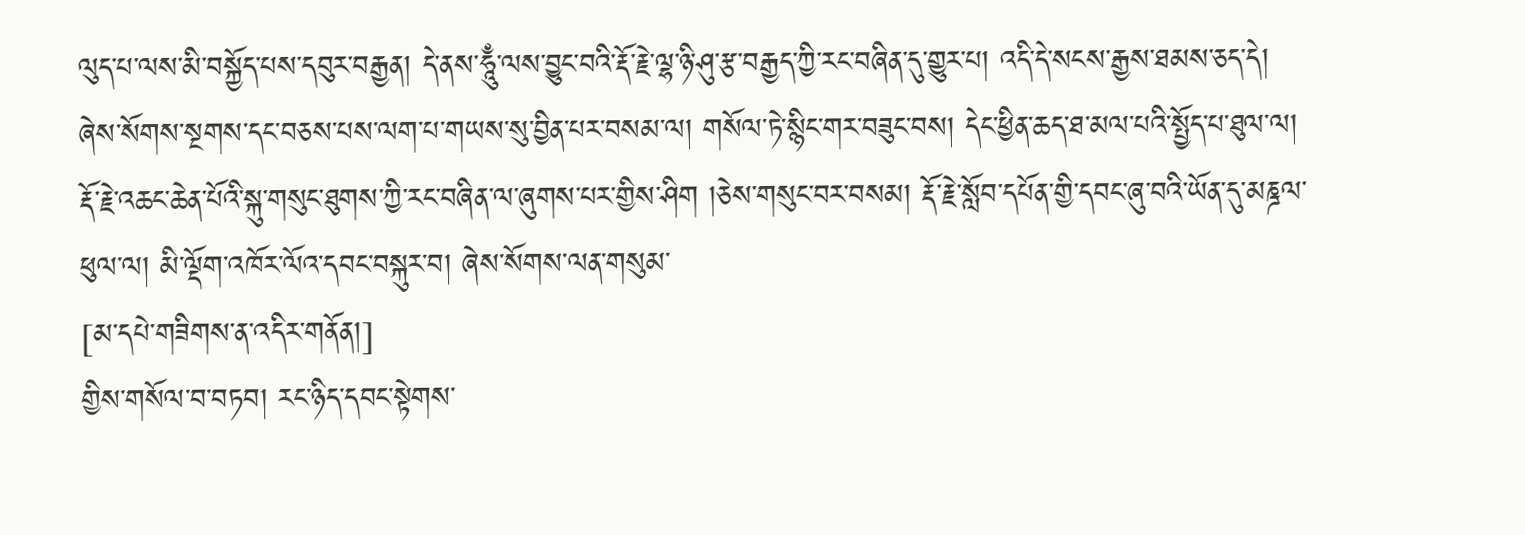ལུད་པ་ལས་མི་བསྐྱོད་པས་དབུར་བརྒྱན། དེ་ནས་ཧཱུྃ་ལས་བྱུང་བའི་རྡོ་རྗེ་ལྷ་ཉི་ཤུ་རྩ་བརྒྱད་ཀྱི་རང་བཞིན་དུ་གྱུར་པ། འདི་དེ་སངས་རྒྱས་ཐམས་ཅད་དེ། ཞེས་སོགས་སྔགས་དང་བཅས་པས་ལག་པ་གཡས་སུ་བྱིན་པར་བསམ་ལ། གསོལ་ཏེ་སྙིང་གར་བཟུང་བས། དེང་ཕྱིན་ཆད་ཐ་མལ་པའི་སྤྱོད་པ་ཐུལ་ལ། རྡོ་རྗེ་འཆང་ཆེན་པོའི་སྐུ་གསུང་ཐུགས་ཀྱི་རང་བཞིན་ལ་ཞུགས་པར་གྱིས་ཤིག །ཅེས་གསུང་བར་བསམ། རྡོ་རྗེ་སློབ་དཔོན་གྱི་དབང་ཞུ་བའི་ཡོན་དུ་མཎྜལ་ཕུལ་ལ། མི་ལྡོག་འཁོར་ལོའ་དབང་བསྐུར་བ། ཞེས་སོགས་ལན་གསུམ་
[མ་དཔེ་གཟིགས་ན་འདིར་གནོན།]
གྱིས་གསོལ་བ་བཏབ། རང་ཉིད་དབང་སྟེགས་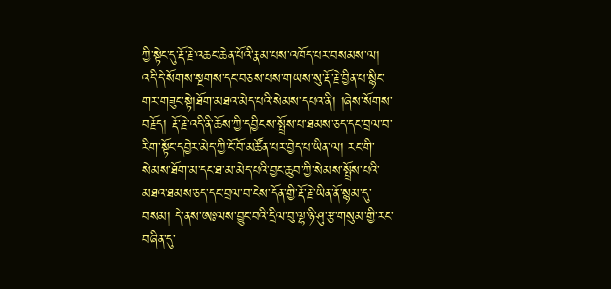ཀྱི་སྟེང་དུ་རྡོ་རྗེ་འཆང་ཆེན་པོའི་རྣམ་པས་འཁོད་པར་བསམས་ལ། འདི་དེ་སོགས་སྔགས་དང་བཅས་པས་གཡས་སུ་རྡོ་རྗེ་བྱིན་པ་སྙིང་གར་གཟུང་སྟེ།ཐོག་མཐའ་མེད་པའི་སེམས་དཔའ་ནི། །ཞེས་སོགས་བརྗོད། རྡོ་རྗེ་འདི་ནི་ཆོས་ཀྱི་དབྱིངས་སྤྲོས་པ་ཐམས་ཅད་དང་བྲལ་བ་རིག་སྟོང་དབྱེར་མེད་ཀྱི་ངོ་བོ་མཚོན་པར་བྱེད་པ་ཡིན་ལ། རང་གི་སེམས་ཐོག་མ་དང་ཐ་མ་མེད་པའི་བྱང་ཆུབ་ཀྱི་སེམས་སྤྲོས་པའི་མཐའ་ཐམས་ཅད་དང་བྲལ་བ་ངེས་དོན་གྱི་རྡོ་རྗེ་ཡིན་ནོ་སྙམ་དུ་བསམ། དེ་ནས་ཨཿལས་བྱུང་བའི་དྲིལ་བུ་ལྷ་ཉི་ཤུ་རྩ་གསུམ་གྱི་རང་བཞིན་དུ་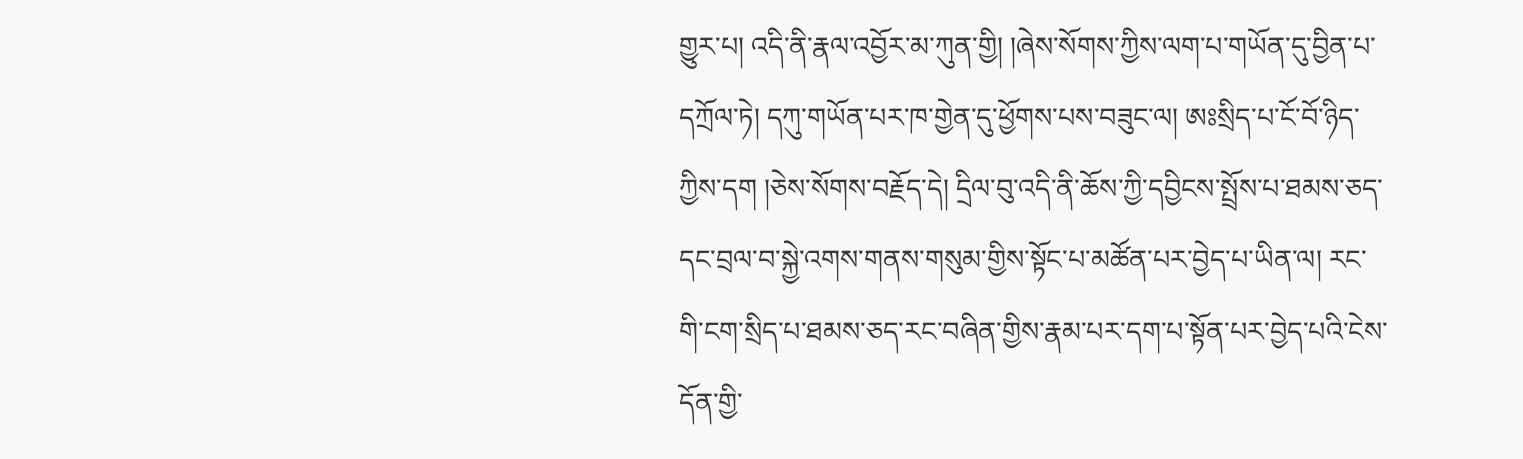གྱུར་པ། འདི་ནི་རྣལ་འབྱོར་མ་ཀུན་གྱི། །ཞེས་སོགས་ཀྱིས་ལག་པ་གཡོན་དུ་བྱིན་པ་དཀྲོལ་ཏེ། དཀུ་གཡོན་པར་ཁ་གྱེན་དུ་ཕྱོགས་པས་བཟུང་ལ། ཨཿསྲིད་པ་ངོ་བོ་ཉིད་ཀྱིས་དག །ཅེས་སོགས་བརྗོད་དེ། དྲིལ་བུ་འདི་ནི་ཆོས་ཀྱི་དབྱིངས་སྤྲོས་པ་ཐམས་ཅད་དང་བྲལ་བ་སྐྱེ་འགས་གནས་གསུམ་གྱིས་སྟོང་པ་མཚོན་པར་བྱེད་པ་ཡིན་ལ། རང་གི་ངག་སྲིད་པ་ཐམས་ཅད་རང་བཞིན་གྱིས་རྣམ་པར་དག་པ་སྟོན་པར་བྱེད་པའི་ངེས་དོན་གྱི་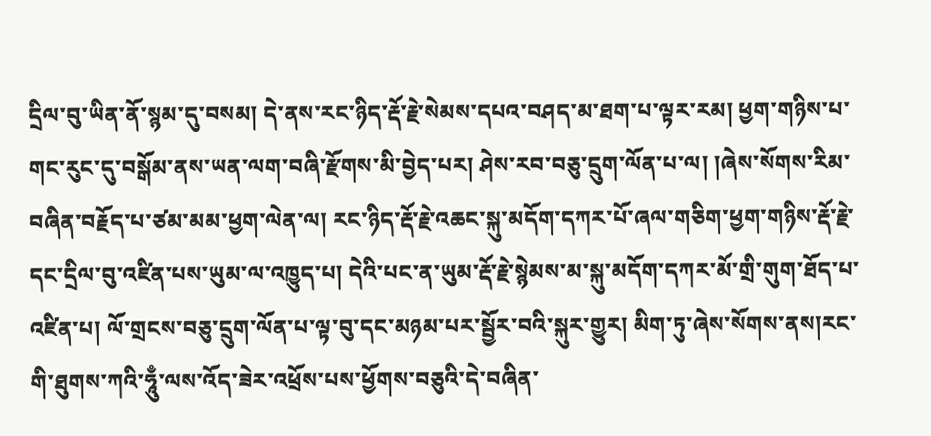དྲིལ་བུ་ཡིན་ནོ་སྙམ་དུ་བསམ། དེ་ནས་རང་ཉིད་རྡོ་རྗེ་སེམས་དཔའ་བཤད་མ་ཐག་པ་ལྟར་རམ། ཕྱག་གཉིས་པ་གང་རུང་དུ་བསྒོམ་ནས་ཡན་ལག་བཞི་རྫོགས་མི་བྱེད་པར། ཤེས་རབ་བཅུ་དྲུག་ལོན་པ་ལ། །ཞེས་སོགས་རིམ་བཞིན་བརྗོད་པ་ཙམ་མམ་ཕྱག་ལེན་ལ། རང་ཉིད་རྡོ་རྗེ་འཆང་སྐུ་མདོག་དཀར་པོ་ཞལ་གཅིག་ཕྱག་གཉིས་རྡོ་རྗེ་དང་དྲིལ་བུ་འཛིན་པས་ཡུམ་ལ་འཁྱུད་པ། དེའི་པང་ན་ཡུམ་རྡོ་རྗེ་སྙེམས་མ་སྐུ་མདོག་དཀར་མོ་གྲི་གུག་ཐོད་པ་འཛིན་པ། ལོ་གྲངས་བཅུ་དྲུག་ལོན་པ་ལྟ་བུ་དང་མཉམ་པར་སྦྱོར་བའི་སྐུར་གྱུར། མིག་ཏུ་ཞེས་སོགས་ནས།རང་གི་ཐུགས་ཀའི་ཧཱུྃ་ལས་འོད་ཟེར་འཕྲོས་པས་ཕྱོགས་བཅུའི་དེ་བཞིན་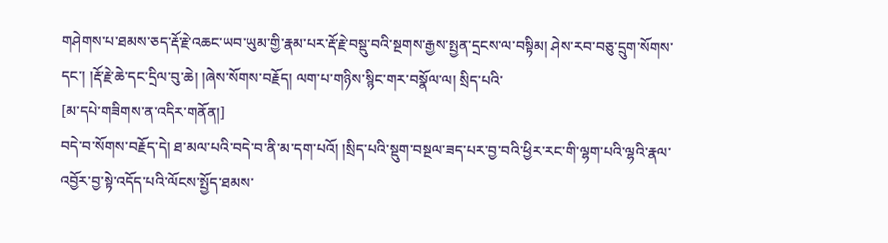གཤེགས་པ་ཐམས་ཅད་རྡོ་རྗེ་འཆང་ཡབ་ཡུམ་གྱི་རྣམ་པར་རྡོ་རྗེ་བསྡུ་བའི་སྔགས་རྒྱས་སྤྱན་དྲངས་ལ་བསྟིམ། ཤེས་རབ་བཅུ་དྲུག་སོགས་དང་། །རྡོ་རྗེ་ཆེ་དང་དྲིལ་བུ་ཆེ། །ཞེས་སོགས་བརྗོད། ལག་པ་གཉིས་སྙིང་གར་བསྣོལ་ལ། སྲིད་པའི་
[མ་དཔེ་གཟིགས་ན་འདིར་གནོན།]
བདེ་བ་སོགས་བརྗོད་དེ། ཐ་མལ་པའི་བདེ་བ་ནི་མ་དག་པའོ། །སྲིད་པའི་སྡུག་བསྔལ་ཟད་པར་བྱ་བའི་ཕྱིར་རང་གི་ལྷག་པའི་ལྷའི་རྣལ་འབྱོར་བྱ་སྟེ་འདོད་པའི་ལོངས་སྤྱོད་ཐམས་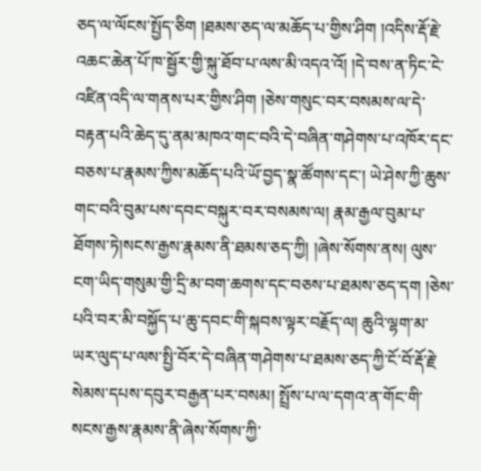ཅད་ལ་ལོངས་སྤྱོད་ཅིག །ཐམས་ཅད་ལ་མཆོད་པ་གྱིས་ཤིག །འདིས་རྡོ་རྗེ་འཆང་ཆེན་པོ་ཁ་སྦྱོར་གྱི་སྐུ་ཐོབ་པ་ལས་མི་འདའ་འོ། །དེ་བས་ན་ཏིང་ངེ་འཛིན་འདི་ལ་གནས་པར་གྱིས་ཤིག །ཅེས་གསུང་བར་བསམས་ལ་དེ་བརྟན་པའི་ཆེད་དུ་ནམ་མཁའ་གང་བའི་དེ་བཞིན་གཤེགས་པ་འཁོར་དང་བཅས་པ་རྣམས་ཀྱིས་མཆོད་པའི་ཡོ་བྱད་སྣ་ཚོགས་དང་། ཡེ་ཤེས་ཀྱི་ཆུས་གང་བའི་བུམ་པས་དབང་བསྐུར་བར་བསམས་ལ། རྣམ་རྒྱལ་བུམ་པ་ཐོགས་ཏེ།སངས་རྒྱས་རྣམས་ནི་ཐམས་ཅད་ཀྱི། །ཞེས་སོགས་ནས། ལུས་ངག་ཡིད་གསུམ་གྱི་དྲི་མ་བག་ཆགས་དང་བཅས་པ་ཐམས་ཅད་དག །ཅེས་པའི་བར་མི་བསྐྱོད་པ་ཆུ་དབང་གི་སྐབས་ལྟར་བརྗོད་ལ། ཆུའི་ལྷག་མ་ཡར་ལུད་པ་ལས་སྤྱི་བོར་དེ་བཞིན་གཤེགས་པ་ཐམས་ཅད་ཀྱི་ངོ་བོ་རྡོ་རྗེ་སེམས་དཔས་དབུར་བརྒྱན་པར་བསམ། སྤྲོས་པ་ལ་དགའ་ན་གོང་གི་སངས་རྒྱས་རྣམས་ནི་ཞེས་སོགས་ཀྱི་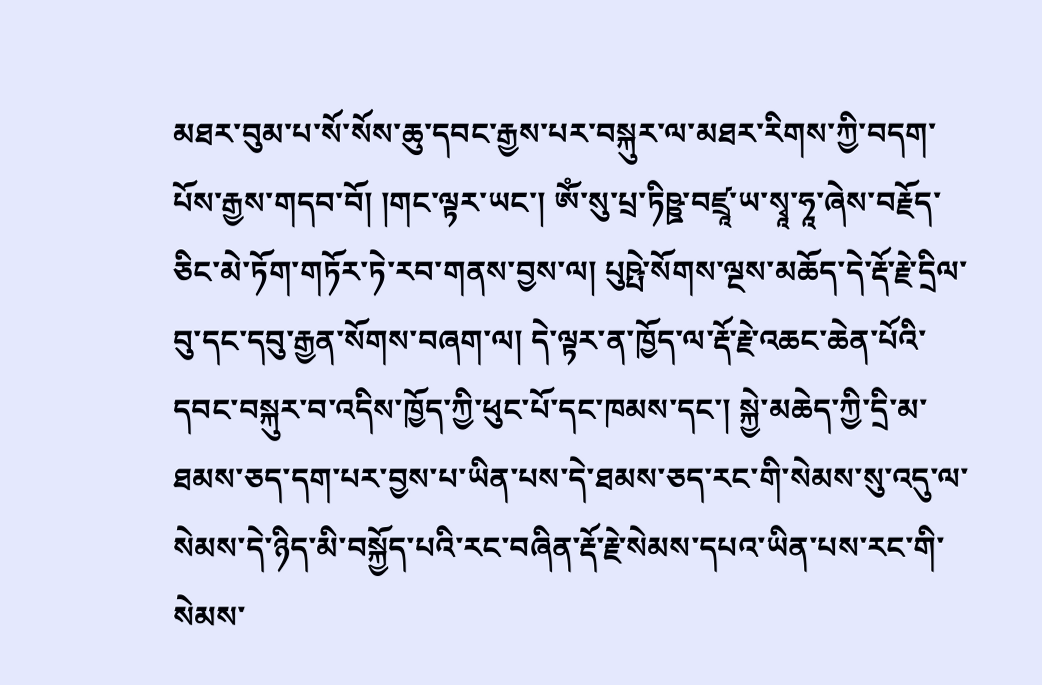མཐར་བུམ་པ་སོ་སོས་ཆུ་དབང་རྒྱས་པར་བསྐུར་ལ་མཐར་རིགས་ཀྱི་བདག་པོས་རྒྱས་གདབ་བོ། །གང་ལྟར་ཡང་། ༀ་སུ་པྲ་ཏིཥྛ་བཛྲཱ་ཡ་སྭཱ་ཧཱ་ཞེས་བརྗོད་ཅིང་མེ་ཏོག་གཏོར་ཏེ་རབ་གནས་བྱས་ལ། པུཥྤེ་སོགས་ལྔས་མཆོད་དེ་རྡོ་རྗེ་དྲིལ་བུ་དང་དབུ་རྒྱན་སོགས་བཞག་ལ། དེ་ལྟར་ན་ཁྱོད་ལ་རྡོ་རྗེ་འཆང་ཆེན་པོའི་དབང་བསྐུར་བ་འདིས་ཁྱོད་ཀྱི་ཕུང་པོ་དང་ཁམས་དང་། སྐྱེ་མཆེད་ཀྱི་དྲི་མ་ཐམས་ཅད་དག་པར་བྱས་པ་ཡིན་པས་དེ་ཐམས་ཅད་རང་གི་སེམས་སུ་འདུ་ལ་སེམས་དེ་ཉིད་མི་བསྐྱོད་པའི་རང་བཞིན་རྡོ་རྗེ་སེམས་དཔའ་ཡིན་པས་རང་གི་སེམས་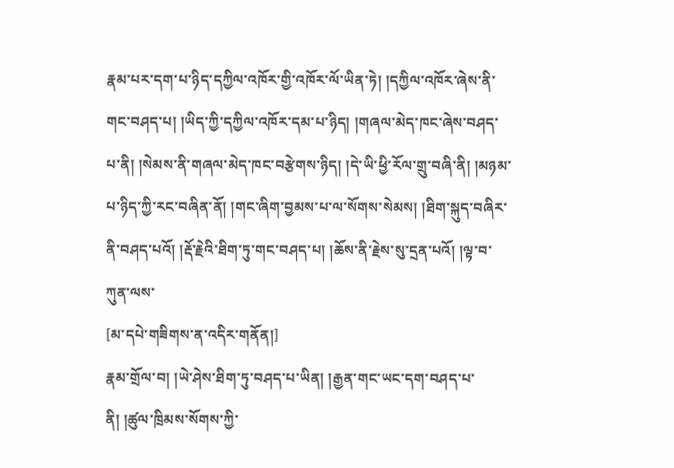རྣམ་པར་དག་པ་ཉིད་དཀྱིལ་འཁོར་གྱི་འཁོར་ལོ་ཡིན་ཏེ། །དཀྱིལ་འཁོར་ཞེས་ནི་གང་བཤད་པ། །ཡིད་ཀྱི་དཀྱིལ་འཁོར་དམ་པ་ཉིད། །གཞལ་མེད་ཁང་ཞེས་བཤད་པ་ནི། །སེམས་ནི་གཞལ་མེད་ཁང་བརྩེགས་ཉིད། །དེ་ཡི་ཕྱི་རོལ་གྲུ་བཞི་ནི། །མཉམ་པ་ཉིད་ཀྱི་རང་བཞིན་ནོ། །གང་ཞིག་བྱམས་པ་ལ་སོགས་སེམས། །ཐིག་སྐུད་བཞིར་ནི་བཤད་པའོ། །རྡོ་རྗེའི་ཐིག་ཏུ་གང་བཤད་པ། །ཆོས་ནི་རྗེས་སུ་དྲན་པའོ། །ལྟ་བ་ཀུན་ལས་
[མ་དཔེ་གཟིགས་ན་འདིར་གནོན།]
རྣམ་གྲོལ་བ། །ཡེ་ཤེས་ཐིག་ཏུ་བཤད་པ་ཡིན། །རྒྱན་གང་ཡང་དག་བཤད་པ་ནི། །ཚུལ་ཁྲིམས་སོགས་ཀྱི་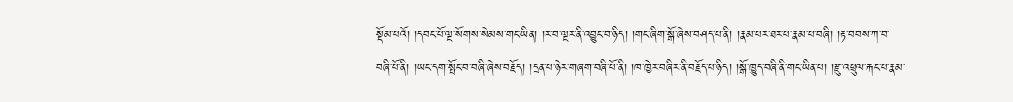སྡོམ་པའོ། །དབང་པོ་ལྔ་སོགས་སེམས་གང་ཡིན། །ར་བ་ལྔར་ནི་འབྱུང་བ་ཉིད། །གང་ཞིག་སྒོ་ཞེས་བཤད་པ་ནི། །རྣམ་པར་ཐར་པ་རྣམ་པ་བཞི། །རྟ་བབས་ཀ་བ་བཞི་པོ་ནི། །ཡང་དག་སྤོང་བ་བཞི་ཞེས་བརྗོད། །དྲན་པ་ཉེར་གཞག་བཞི་པོ་ནི། །ཁ་ཁྱེར་བཞིར་ནི་བརྗོད་པ་ཉིད། །སྒོ་ཁྱུད་བཞི་ནི་གང་ཡིན་པ། །རྫུ་འཕྲུལ་རྐང་པ་རྣམ་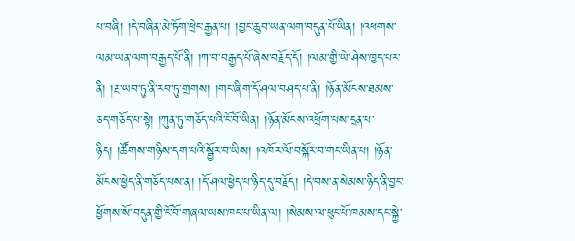པ་བཞི། །དེ་བཞིན་མེ་ཏོག་ཕྲེང་རྒྱན་པ། །བྱང་ཆུབ་ཡན་ལག་བདུན་པོ་ཡིན། །འཕགས་ལམ་ཡན་ལག་བརྒྱད་པོ་ནི། །ཀ་བ་བརྒྱད་པོ་ཞེས་བརྗོད་དོ། །ལམ་གྱི་ཡེ་ཤེས་ཁྱད་པར་ནི། །རྔ་ཡབ་ཏུ་ནི་རབ་ཏུ་གྲགས། །གང་ཞིག་དོ་ཤལ་བཤད་པ་ནི། །ཉོན་མོངས་ཐམས་ཅད་གཅོད་པ་སྟེ། །ཀུན་ཏུ་གཅོད་པའི་ངོ་བོ་ཡིན། །ཉོན་མོངས་འཕྲོག་པས་དྲན་པ་ཉིད། །ཚོགས་གཉིས་དག་པའི་སྦྱོར་བ་ཡིས། །འཁོར་ལོ་བསྐོར་བ་གང་ཡིན་པ། །ཉོན་མོངས་ཕྱེད་ནི་གཅོད་པས་ན། །དོ་ཤལ་ཕྱེད་པ་ཉིད་དུ་བརྗོད། །དེ་བས་ན་སེམས་ཉིད་ནི་བྱང་ཕྱོགས་སོ་བདུན་གྱི་ངོ་བོ་གཞལ་ཡས་ཁང་པ་ཡིན་ལ། །སེམས་ལ་ཕུང་པོ་ཁམས་དང་སྐྱེ་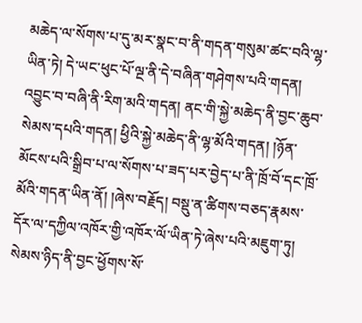མཆེད་ལ་སོགས་པ་དུ་མར་སྣང་བ་ནི་གདན་གསུམ་ཚང་བའི་ལྷ་ཡིན་ཏེ། དེ་ཡང་ཕུང་པོ་ལྔ་ནི་དེ་བཞིན་གཤེགས་པའི་གདན། འབྱུང་བ་བཞི་ནི་རིག་མའི་གདན། ནང་གི་སྐྱེ་མཆེད་ནི་བྱང་ཆུབ་སེམས་དཔའི་གདན། ཕྱིའི་སྐྱེ་མཆེད་ནི་ལྷ་མོའི་གདན། །ཉོན་མོངས་པའི་སྒྲིབ་པ་ལ་སོགས་པ་ཟད་པར་བྱེད་པ་ནི་ཁྲོ་བོ་དང་ཁྲོ་མོའི་གདན་ཡིན་ནོ། །ཞེས་བརྗོད། བསྡུ་ན་ཚིགས་བཅད་རྣམས་དོར་ལ་དཀྱིལ་འཁོར་གྱི་འཁོར་ལོ་ཡིན་ཏེ་ཞེས་པའི་མཇུག་ཏུ། སེམས་ཉིད་ནི་བྱང་ཕྱོགས་སོ་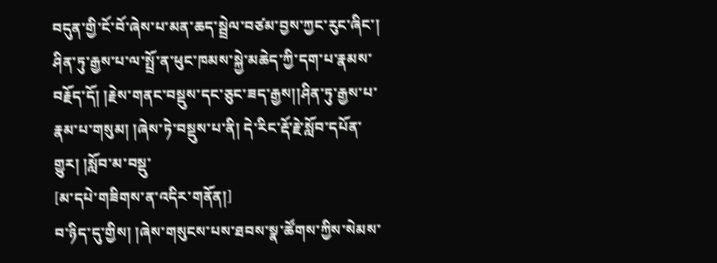བདུན་གྱི་ངོ་བོ་ཞེས་པ་མན་ཆད་སྦྲེལ་བཙམ་བྱས་ཀྱང་རུང་ཞིང་། ཤིན་ཏུ་རྒྱས་པ་ལ་སྤྲོ་ན་ཕུང་ཁམས་སྐྱེ་མཆེད་ཀྱི་དག་པ་རྣམས་བརྗོད་དོ། །རྗེས་གནང་བསྡུས་དང་ཅུང་ཟད་རྒྱས།།ཤིན་ཏུ་རྒྱས་པ་རྣམ་པ་གསུམ། །ཞེས་ཏེ་བསྡུས་པ་ནི། དེ་རིང་རྡོ་རྗེ་སློབ་དཔོན་གྱུར། །སློབ་མ་བསྡུ་
[མ་དཔེ་གཟིགས་ན་འདིར་གནོན།]
བ་ཉིད་དུ་གྱིས། །ཞེས་གསུངས་པས་ཐབས་སྣ་ཚོགས་ཀྱིས་སེམས་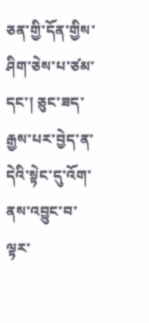ཅན་གྱི་དོན་གྱིས་ཤིག་ཅེས་པ་ཙམ་དང་། ཅུང་ཟད་རྒྱས་པར་བྱེད་ན་དེའི་སྟེང་དུ་འོག་ནས་འབྱུང་བ་ལྟར་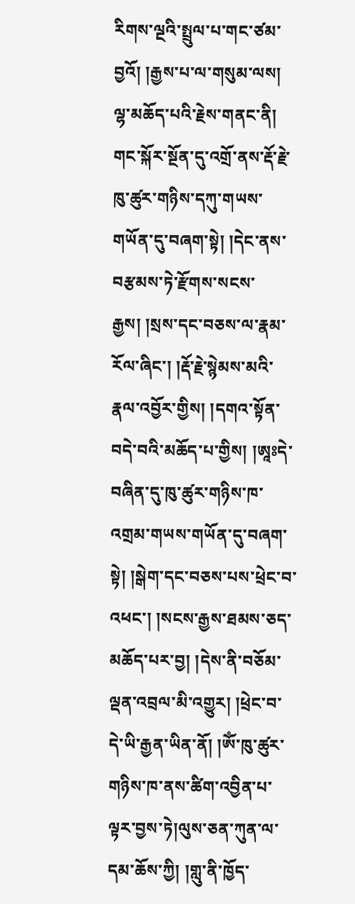རིགས་ལྔའི་སྤྲུལ་པ་གང་ཙམ་བྱའོ། །རྒྱས་པ་ལ་གསུམ་ལས། ལྷ་མཆོད་པའི་རྗེས་གནང་ནི། གང་སྐོར་སྔོན་དུ་འགྲོ་ནས་རྡོ་རྗེ་ཁུ་ཚུར་གཉིས་དཀུ་གཡས་གཡོན་དུ་བཞག་སྟེ། །དེང་ནས་བརྩམས་ཏེ་རྫོགས་སངས་རྒྱས། །སྲས་དང་བཅས་ལ་རྣམ་རོལ་ཞིང་། །རྡོ་རྗེ་སྙེམས་མའི་རྣལ་འབྱོར་གྱིས། །དགའ་སྟོན་བདེ་བའི་མཆོད་པ་གྱིས། །ཨཱཿདེ་བཞིན་དུ་ཁུ་ཚུར་གཉིས་ཁ་འགྲམ་གཡས་གཡོན་དུ་བཞག་སྟེ། །སྒེག་དང་བཅས་པས་ཕྲེང་བ་འཕང་། །སངས་རྒྱས་ཐམས་ཅད་མཆོད་པར་བྱ། །དེས་ནི་བཅོམ་ལྡན་འབྲལ་མི་འགྱུར། །ཕྲེང་བ་དེ་ཡི་རྒྱན་ཡིན་ནོ། །ༀ་ཁུ་ཚུར་གཉིས་ཁ་ནས་ཚིག་འབྱིན་པ་ལྟར་བྱས་ཏེ།ལུས་ཅན་ཀུན་ལ་དམ་ཆོས་ཀྱི། །གླུ་ནི་ཁྱོད་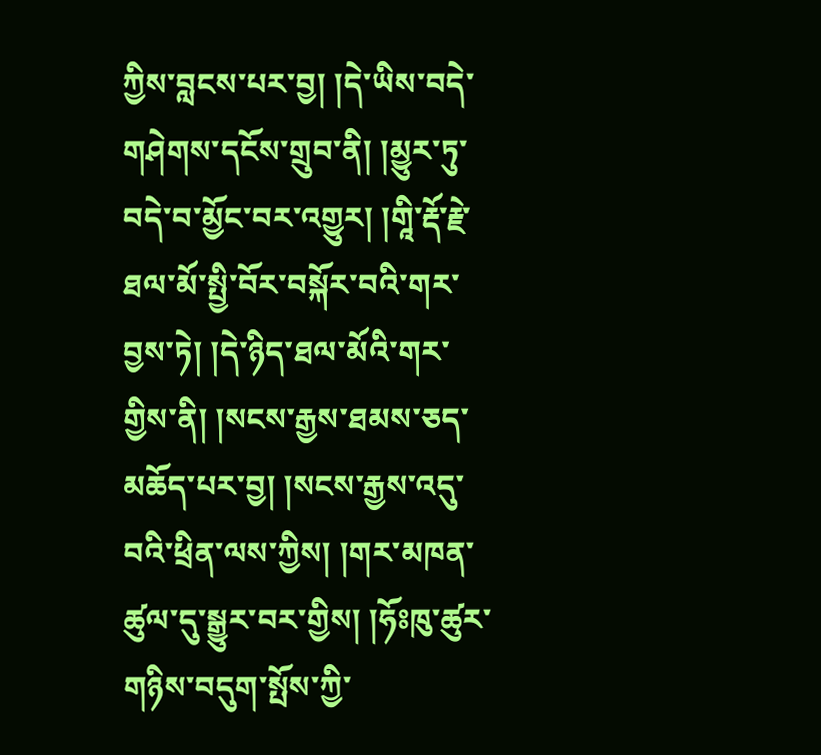ཀྱིས་བླངས་པར་བྱ། །དེ་ཡིས་བདེ་གཤེགས་དངོས་གྲུབ་ནི། །མྱུར་ཏུ་བདེ་བ་མྱོང་བར་འགྱུར། །གཱི་རྡོ་རྗེ་ཐལ་མོ་སྤྱི་བོར་བསྐོར་བའི་གར་བྱས་ཏེ། །དེ་ཉིད་ཐལ་མོའི་གར་གྱིས་ནི། །སངས་རྒྱས་ཐམས་ཅད་མཆོད་པར་བྱ། །སངས་རྒྱས་འདུ་བའི་ཕྲིན་ལས་ཀྱིས། །གར་མཁན་ཚུལ་དུ་སྒྱུར་བར་གྱིས། །ཧོཿཁུ་ཚུར་གཉིས་བདུག་སྤོས་ཀྱི་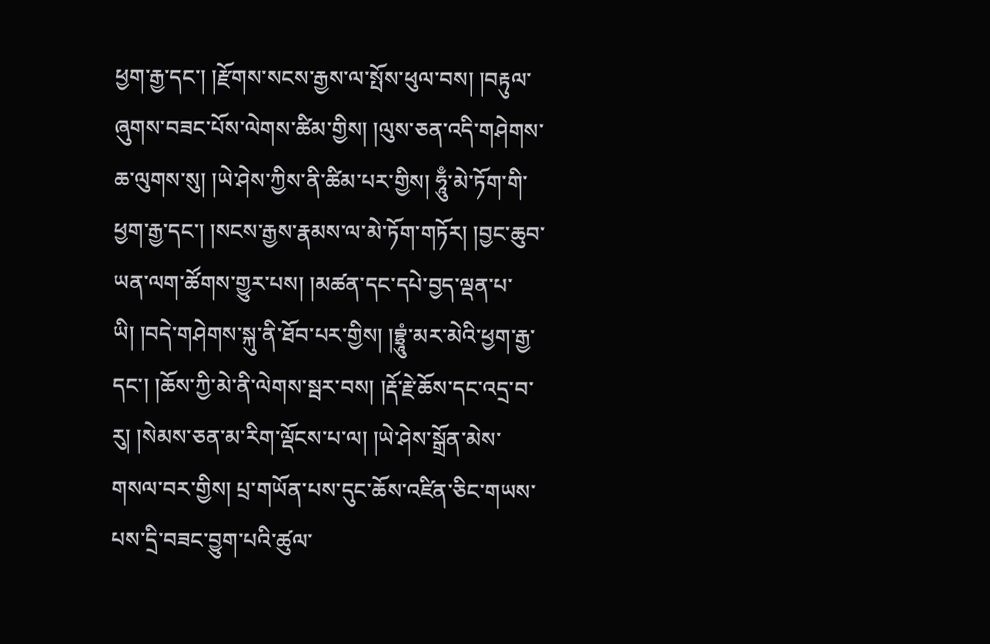ཕྱག་རྒྱ་དང་། །རྫོགས་སངས་རྒྱས་ལ་སྤོས་ཕུལ་བས། །བརྟུལ་ཞུགས་བཟང་པོས་ལེགས་ཚིམ་གྱིས། །ལུས་ཅན་འདི་གཤེགས་ཆ་ལུགས་སུ། །ཡེ་ཤེས་ཀྱིས་ནི་ཚིམ་པར་གྱིས། ཧཱུྃ་མེ་ཏོག་གི་ཕྱག་རྒྱ་དང་། །སངས་རྒྱས་རྣམས་ལ་མེ་ཏོག་གཏོར། །བྱང་ཆུབ་ཡན་ལག་ཚོགས་གྱུར་པས། །མཚན་དང་དཔེ་བྱད་ལྡན་པ་ཡི། །བདེ་གཤེགས་སྐུ་ནི་ཐོབ་པར་གྱིས། །བྷྲཱུཾ་མར་མེའི་ཕྱག་རྒྱ་དང་། །ཆོས་ཀྱི་མེ་ནི་ལེགས་སྦར་བས། །རྡོ་རྗེ་ཆོས་དང་འདྲ་བ་རུ། །སེམས་ཅན་མ་རིག་ལྡོངས་པ་ལ། །ཡེ་ཤེས་སྒྲོན་མེས་གསལ་བར་གྱིས། པྲ་གཡོན་པས་དུང་ཆོས་འཛིན་ཅིང་གཡས་པས་དྲི་བཟང་བྱུག་པའི་ཚུལ་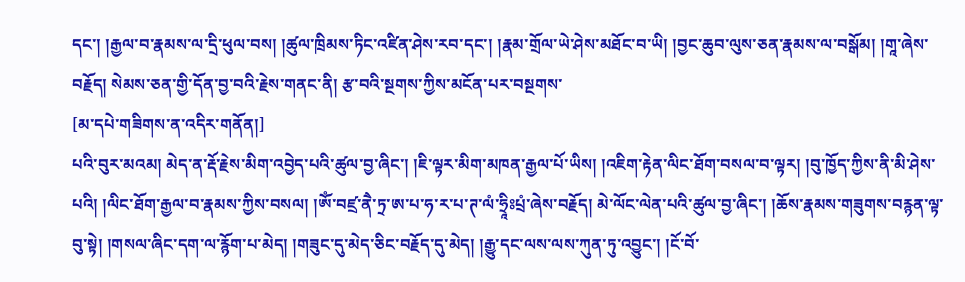དང་། །རྒྱལ་བ་རྣམས་ལ་དྲི་ཕུལ་བས། །ཚུལ་ཁྲིམས་ཏིང་འཛིན་ཤེས་རབ་དང་། །རྣམ་གྲོལ་ཡེ་ཤེས་མཐོང་བ་ཡི། །བྱང་ཆུབ་ལུས་ཅན་རྣམས་ལ་བསྒོམ། །གཱ་ཞེས་བརྗོད། སེམས་ཅན་གྱི་དོན་བྱ་བའི་རྗེས་གནང་ནི། རྩ་བའི་སྔགས་ཀྱིས་མངོན་པར་བསྔགས་
[མ་དཔེ་གཟིགས་ན་འདིར་གནོན།]
པའི་བུར་མའམ། མེད་ན་རྡོ་རྗེས་མིག་འབྱེད་པའི་ཚུལ་བྱ་ཞིང་། །ཇི་ལྟར་མིག་མཁན་རྒྱལ་པོ་ཡིས། །འཇིག་རྟེན་ལིང་ཐོག་བསལ་བ་ལྟར། །བུ་ཁྱོད་ཀྱིས་ནི་མི་ཤེས་པའི། །ལིང་ཐོག་རྒྱལ་བ་རྣམས་ཀྱིས་བསལ། །ༀ་བཛྲ་ནཻ་ཏྲ་ཨ་པ་ཧ་ར་པ་ཊ་ལཾ་ཧྲཱིཿཔྲཾ་ཞེས་བརྗོད། མེ་ལོང་ལེན་པའི་ཚུལ་བྱ་ཞིང་། །ཆོས་རྣམས་གཟུགས་བརྙན་ལྟ་བུ་སྟེ། །གསལ་ཞིང་དག་ལ་རྙོག་པ་མེད། །གཟུང་དུ་མེད་ཅིང་བརྗོད་དུ་མེད། །རྒྱུ་དང་ལས་ལས་ཀུན་ཏུ་འབྱུང་། །ངོ་བོ་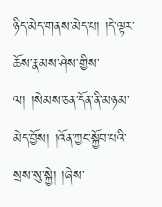ཉིད་མེད་གནས་མེད་པ། །དེ་ལྟར་ཆོས་རྣམས་ཤེས་གྱིས་ལ། །སེམས་ཅན་དོན་ནི་མཉམ་མེད་བྱོས། །འོན་ཀྱང་སྐྱོབ་པའི་སྲས་སུ་སྐྱེ། །ཞེས་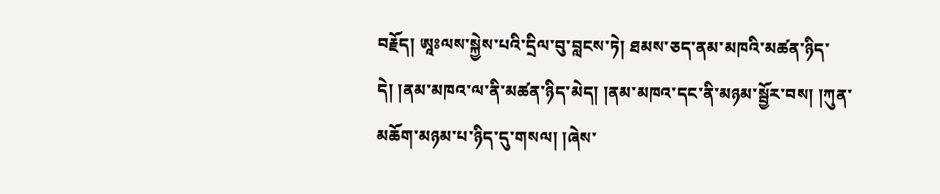བརྗོད། ཨཱཿལས་སྐྱེས་པའི་དྲིལ་བུ་བླངས་ཏེ། ཐམས་ཅད་ནམ་མཁའི་མཚན་ཉིད་དེ། །ནམ་མཁའ་ལ་ནི་མཚན་ཉིད་མེད། །ནམ་མཁའ་དང་ནི་མཉམ་སྦྱོར་བས། །ཀུན་མཆོག་མཉམ་པ་ཉིད་དུ་གསལ། །ཞེས་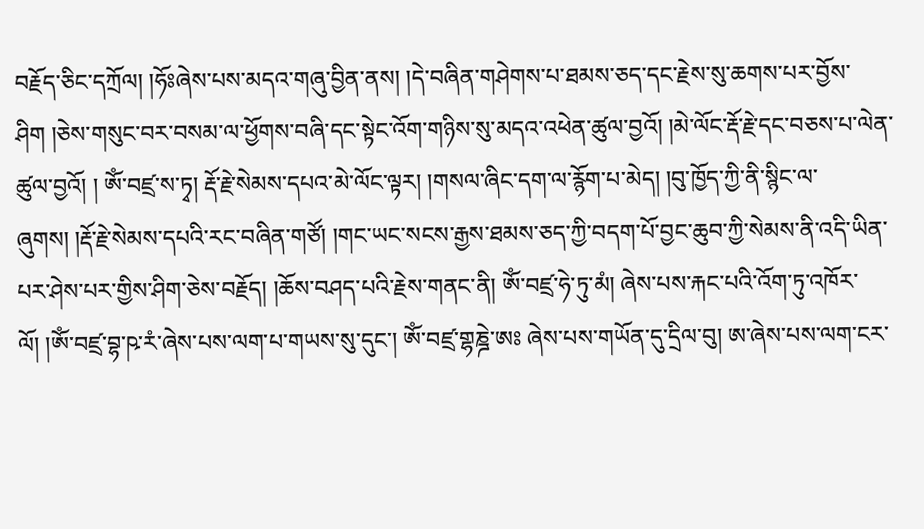བརྗོད་ཅིང་དཀྲོལ། །ཧོཿཞེས་པས་མདའ་གཞུ་བྱིན་ནས། །དེ་བཞིན་གཤེགས་པ་ཐམས་ཅད་དང་རྗེས་སུ་ཆགས་པར་བྱོས་ཤིག །ཅེས་གསུང་བར་བསམ་ལ་ཕྱོགས་བཞི་དང་སྟེང་འོག་གཉིས་སུ་མདའ་འཕེན་ཚུལ་བྱའོ། །མེ་ལོང་རྡོ་རྗེ་དང་བཅས་པ་ལེན་ཚུལ་བྱའོ། ། ༀ་བཛྲ་ས་ཏྭ། རྡོ་རྗེ་སེམས་དཔའ་མེ་ལོང་ལྟར། །གསལ་ཞིང་དག་ལ་རྙོག་པ་མེད། །བུ་ཁྱོད་ཀྱི་ནི་སྙིང་ལ་ཞུགས། །རྡོ་རྗེ་སེམས་དཔའི་རང་བཞིན་གཙོ། །གང་ཡང་སངས་རྒྱས་ཐམས་ཅད་ཀྱི་བདག་པོ་བྱང་ཆུབ་ཀྱི་སེམས་ནི་འདི་ཡིན་པར་ཤེས་པར་གྱིས་ཤིག་ཅེས་བརྗོད། །ཆོས་བཤད་པའི་རྗེས་གནང་ནི། ༀ་བཛྲ་ཧེ་ཏུ་མཾ། ཞེས་པས་རྐང་པའི་འོག་ཏུ་འཁོར་ལོ། །ༀ་བཛྲ་བྷ་ཥ་རཾ་ཞེས་པས་ལག་པ་གཡས་སུ་དུང་། ༀ་བཛྲ་གྷཎྜེ་ཨཿ ཞེས་པས་གཡོན་དུ་དྲིལ་བུ། ཨ་ཞེས་པས་ལག་ངར་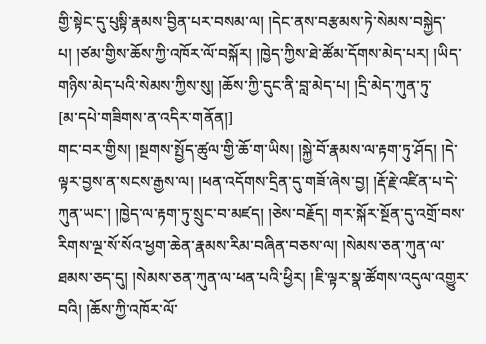གྱི་སྟེང་དུ་པུསྟི་རྣམས་བྱིན་པར་བསམ་ལ། །དེང་ནས་བརྩམས་ཏེ་སེམས་བསྐྱེད་པ། །ཙམ་གྱིས་ཆོས་ཀྱི་འཁོར་ལོ་བསྐོར། །ཁྱེད་ཀྱིས་ཐེ་ཚོམ་དོགས་མེད་པར། །ཡིད་གཉིས་མེད་པའི་སེམས་ཀྱིས་སུ། །ཆོས་ཀྱི་དུང་ནི་བླ་མེད་པ། །དྲི་མེད་ཀུན་ཏུ་
[མ་དཔེ་གཟིགས་ན་འདིར་གནོན།]
གང་བར་གྱིས། །སྔགས་སྤྱོད་ཚུལ་གྱི་ཆོ་ག་ཡིས། །སྐྱེ་བོ་རྣམས་ལ་རྟག་ཏུ་ཤོད། །དེ་ལྟར་བྱས་ན་སངས་རྒྱས་ལ། །ཕན་འདོགས་དྲིན་དུ་གཟོ་ཞེས་བྱ། །རྡོ་རྗེ་འཛིན་པ་དེ་ཀུན་ཡང་། །ཁྱེད་ལ་རྟག་ཏུ་སྲུང་བ་མཛད། །ཅེས་བརྗོད། གར་སྐོར་སྔོན་དུ་འགྲོ་བས་རིགས་ལྔ་སོ་སོའ་ཕྱག་ཆེན་རྣམས་རིམ་བཞིན་བཅས་ལ། །སེམས་ཅན་ཀུན་ལ་ཐམས་ཅད་དུ། །སེམས་ཅན་ཀུན་ལ་ཕན་པའི་ཕྱིར། །ཇི་ལྟར་སྣ་ཚོགས་འདུལ་འགྱུར་བའི། །ཆོས་ཀྱི་འཁོར་ལོ་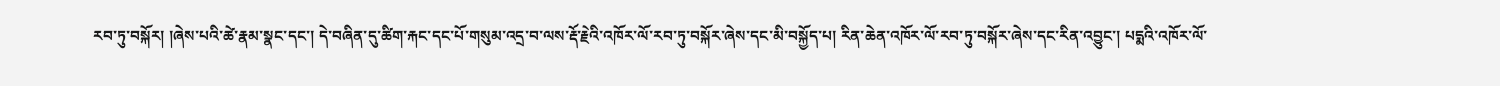རབ་ཏུ་བསྐོར། །ཞེས་པའི་ཚེ་རྣམ་སྣང་དང་། དེ་བཞིན་དུ་ཚིག་རྐང་དང་པོ་གསུམ་འདྲ་བ་ལས་རྡོ་རྗེའི་འཁོར་ལོ་རབ་ཏུ་བསྐོར་ཞེས་དང་མི་བསྐྱོད་པ། རིན་ཆེན་འཁོར་ལོ་རབ་ཏུ་བསྐོར་ཞེས་དང་རིན་འབྱུང་། པདྨའི་འཁོར་ལོ་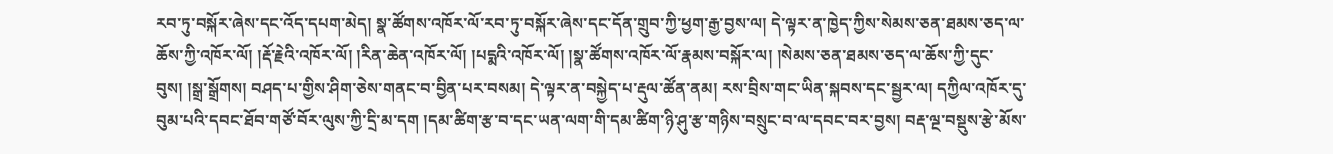རབ་ཏུ་བསྐོར་ཞེས་དང་འོད་དཔག་མེད། སྣ་ཚོགས་འཁོར་ལོ་རབ་ཏུ་བསྐོར་ཞེས་དང་དོན་གྲུབ་ཀྱི་ཕྱག་རྒྱ་བྱས་ལ། དེ་ལྟར་ན་ཁྱེད་ཀྱིས་སེམས་ཅན་ཐམས་ཅད་ལ་ཆོས་ཀྱི་འཁོར་ལོ། །རྡོ་རྗེའི་འཁོར་ལོ། །རིན་ཆེན་འཁོར་ལོ། །པདྨའི་འཁོར་ལོ། །སྣ་ཚོགས་འཁོར་ལོ་རྣམས་བསྐོར་ལ། །སེམས་ཅན་ཐམས་ཅད་ལ་ཆོས་ཀྱི་དུང་བུས། །སྒྲ་སྒྲོགས། བཤད་པ་གྱིས་ཤིག་ཅེས་གནང་བ་བྱིན་པར་བསམ། དེ་ལྟར་ན་བསྐྱེད་པ་རྡུལ་ཚོན་ནམ། རས་བྲིས་གང་ཡིན་སྐབས་དང་སྦྱར་ལ། དཀྱིལ་འཁོར་དུ་བུམ་པའི་དབང་ཐོབ་གཙོ་བོར་ལུས་ཀྱི་དྲི་མ་དག །དམ་ཚིག་རྩ་བ་དང་ཡན་ལག་གི་དམ་ཚིག་ཉི་ཤུ་རྩ་གཉིས་བསྲུང་བ་ལ་དབང་བར་བྱས། བརྡ་ལྔ་བསྡུས་རྩེ་མོས་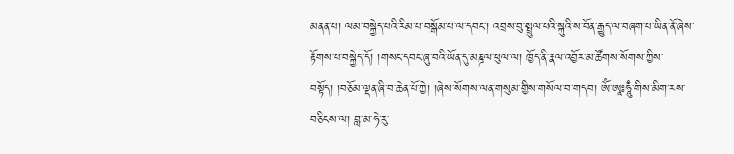མནན་པ། ལམ་བསྐྱེད་པའི་རིམ་པ་བསྒོམ་པ་ལ་དབང་། འབྲས་བུ་སྤྲུལ་པའི་སྐུའི་ས་བོན་རྒྱུད་ལ་བཞག་པ་ཡིན་ནོ་ཞེས་རྟོགས་པ་བསྐྱེད་དོ། །གསང་དབང་ཞུ་བའི་ཡོན་དུ་མཎྜལ་ཕུལ་ལ། ཁྱོད་ནི་རྣལ་འབྱོར་མ་ཚོགས་སོགས་ཀྱིས་བསྟོད། །བཅོམ་ལྡན་ཞི་བ་ཆེན་པོ་ཀྱེ། །ཞེས་སོགས་ལན་གསུམ་གྱིས་གསོལ་བ་གདབ། ༀ་ཨཱཿཧཱུྃ་གིས་མིག་རས་བཅིངས་ལ། བླ་མ་ཧེ་རུ་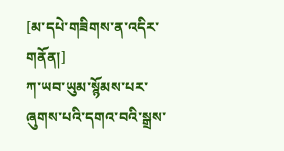[མ་དཔེ་གཟིགས་ན་འདིར་གནོན།]
ཀ་ཡབ་ཡུམ་སྙོམས་པར་ཞུགས་པའི་དགའ་བའི་སྒྲས་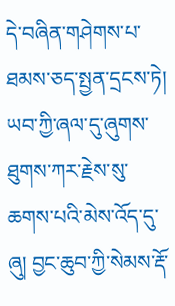དེ་བཞིན་གཤེགས་པ་ཐམས་ཅད་སྤྱན་དྲངས་ཏེ། ཡབ་ཀྱི་ཞལ་དུ་ཞུགས་ཐུགས་ཀར་རྗེས་སུ་ཆགས་པའི་མེས་འོད་དུ་ཞུ། བྱང་ཆུབ་ཀྱི་སེམས་རྡོ་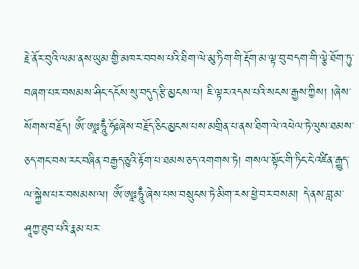རྗེ་ནོར་བུའི་ལམ་ནས་ཡུམ་གྱི་མཁར་བབས་པའི་ཐིག་ལེ་མུ་ཏིག་གི་རྡོག་མ་ལྟ་བུ་བདག་གི་ལྕེ་ཐོག་ཏུ་བཞག་པར་བསམས་ཤིང་དངོས་སུ་བདུད་རྩི་མྱངས་ལ། ཇི་ལྟར་འདས་པའི་སངས་རྒྱས་ཀྱིས། །ཞེས་སོགས་བརྗོད། ༀ་ཨཱཿཧཱུྃ་ཧོཿཞེས་བརྗོད་ཅིང་མྱངས་པས་མགྲིན་པ་ནས་ཐིག་ལེ་འཕེལ་ཏེ་ལུས་ཐམས་ཅད་གང་བས་རང་བཞིན་བརྒྱད་ཅུའི་རྟོག་པ་ཐམས་ཅད་འགགས་ཏེ། གསལ་སྟོང་གི་ཏིང་ངེ་འཛིན་རྒྱུད་ལ་སྐྱེས་པར་བསམས་ལ། ༀ་ཨཱཿཧཱུྃ་ཞེས་པས་བསྲུངས་ཏེ་མིག་རས་ཕྱེ་བར་བསམ། དེ་ནས་བླ་མ་ཤཱཀྱ་ཐུབ་པའི་རྣམ་པར་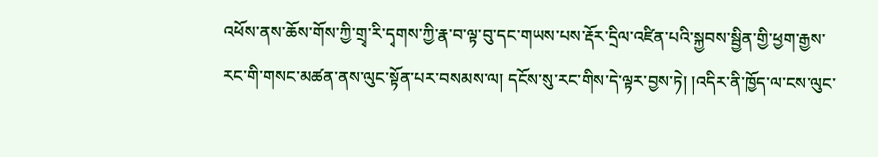འཕོས་ནས་ཆོས་གོས་ཀྱི་གྲྭ་རི་དྭགས་ཀྱི་རྣ་བ་ལྟ་བུ་དང་གཡས་པས་རྡོར་དྲིལ་འཛིན་པའི་སྐྱབས་སྦྱིན་གྱི་ཕྱག་རྒྱས་རང་གི་གསང་མཚན་ནས་ལུང་སྟོན་པར་བསམས་ལ། དངོས་སུ་རང་གིས་དེ་ལྟར་བྱས་ཏེ། །འདིར་ནི་ཁྱོད་ལ་ངས་ལུང་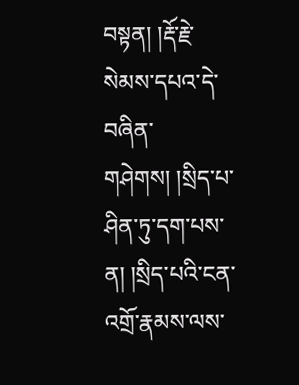བསྟན། །རྡོ་རྗེ་སེམས་དཔའ་དེ་བཞིན་གཤེགས། །སྲིད་པ་ཤིན་ཏུ་དག་པས་ན། །སྲིད་པའི་ངན་འགྲོ་རྣམས་ལས་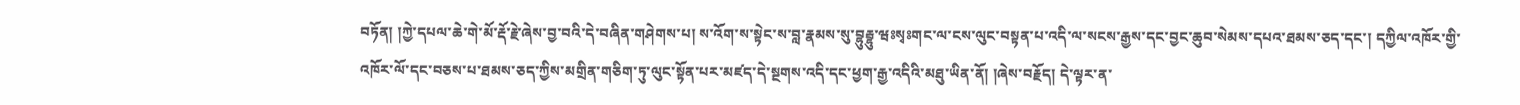བཏོན། །ཀྱེ་དཔལ་ཆེ་གེ་མོ་རྡོ་རྗེ་ཞེས་བྱ་བའི་དེ་བཞིན་གཤེགས་པ། ས་འོག་ས་སྟེང་ས་བླ་རྣམས་སུ་བྷུརྦྷུ་ཝཿསྭཿགང་ལ་ངས་ལུང་བསྟན་པ་འདི་ལ་སངས་རྒྱས་དང་བྱང་ཆུབ་སེམས་དཔའ་ཐམས་ཅད་དང་། དཀྱིལ་འཁོར་གྱི་འཁོར་ལོ་དང་བཅས་པ་ཐམས་ཅད་ཀྱིས་མགྲིན་གཅིག་ཏུ་ལུང་སྟོན་པར་མཛད་དེ་སྔགས་འདི་དང་ཕྱག་རྒྱ་འདིའི་མཐུ་ཡིན་ནོ། །ཞེས་བརྗོད། དེ་ལྟར་ན་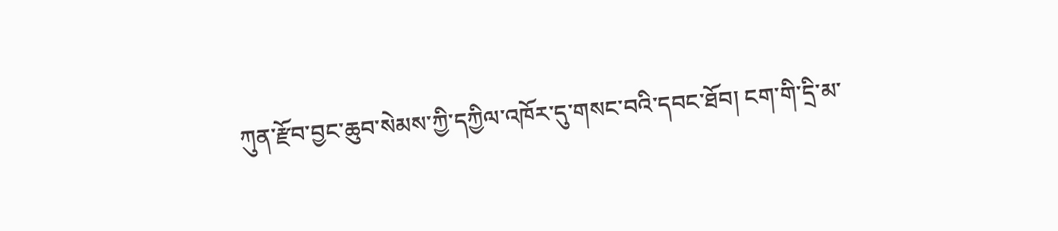ཀུན་རྫོབ་བྱང་ཆུབ་སེམས་ཀྱི་དཀྱིལ་འཁོར་དུ་གསང་བའི་དབང་ཐོབ། ངག་གི་དྲི་མ་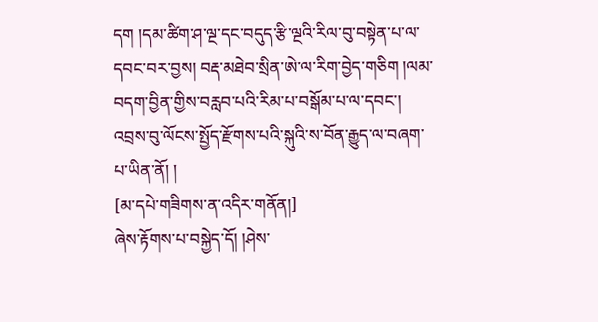དག །དམ་ཚིག་ཤ་ལྔ་དང་བདུད་རྩི་ལྔའི་རིལ་བུ་བསྟེན་པ་ལ་དབང་བར་བྱས། བརྡ་མཐེབ་སྲིན་ཨེ་ལ་རིག་བྱེད་གཅིག །ལམ་བདག་བྱིན་གྱིས་བརླབ་པའི་རིམ་པ་བསྒོམ་པ་ལ་དབང་། འབྲས་བུ་ལོངས་སྤྱོད་རྫོགས་པའི་སྐུའི་ས་བོན་རྒྱུད་ལ་བཞག་པ་ཡིན་ནོ། །
[མ་དཔེ་གཟིགས་ན་འདིར་གནོན།]
ཞེས་རྟོགས་པ་བསྐྱེད་དོ། །ཤེས་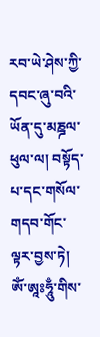རབ་ཡེ་ཤེས་ཀྱི་དབང་ཞུ་བའི་ཡོན་དུ་མཎྜལ་ཕུལ་ལ། བསྟོད་པ་དང་གསོལ་གདབ་གོང་ལྟར་བྱས་ཏེ། ༀ་ཨཱཿཧཱུྃ་གིས་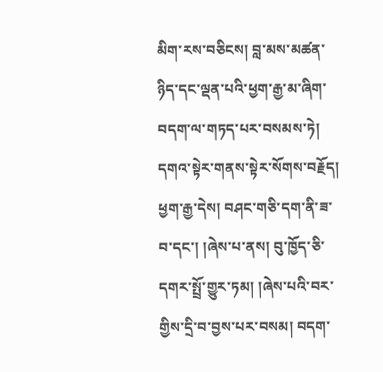མིག་རས་བཅིངས། བླ་མས་མཚན་ཉིད་དང་ལྡན་པའི་ཕྱག་རྒྱ་མ་ཞིག་བདག་ལ་གཏད་པར་བསམས་ཏེ། དགའ་སྟེར་གནས་སྟེར་སོགས་བརྗོད། ཕྱག་རྒྱ་དེས། བཤང་གཅི་དག་ནི་ཟ་བ་དང་། །ཞེས་པ་ནས། བུ་ཁྱོད་ཅི་དགར་སྤྲོ་གྱུར་ཏམ། །ཞེས་པའི་བར་གྱིས་དྲི་བ་བྱས་པར་བསམ། བདག་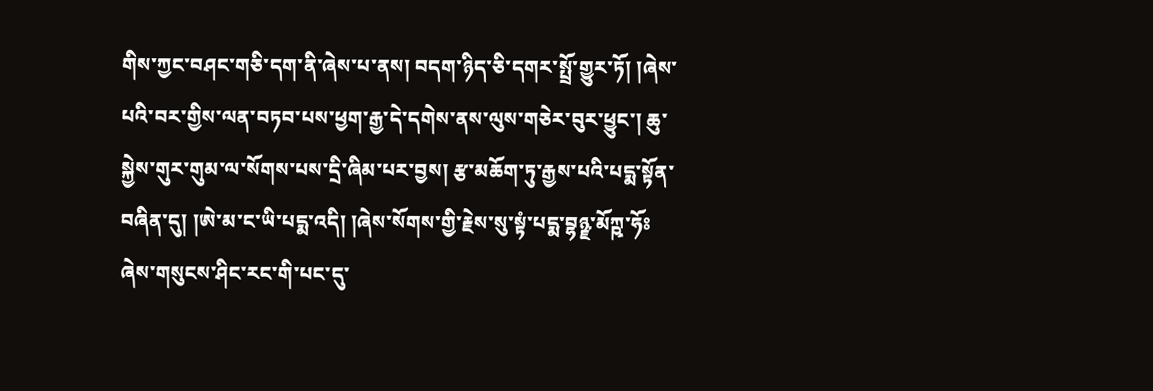གིས་ཀྱང་བཤང་གཅི་དག་ནི་ཞེས་པ་ནས། བདག་ཉིད་ཅི་དགར་སྤྲོ་གྱུར་ཏོ། །ཞེས་པའི་བར་གྱིས་ལན་བཏབ་པས་ཕྱག་རྒྱ་དེ་དགེས་ནས་ལུས་གཅེར་བུར་ཕྱུང་། ཆུ་སྐྱེས་གུར་གུམ་ལ་སོགས་པས་དྲི་ཞིམ་པར་བྱས། རྩ་མཆོག་ཏུ་རྒྱས་པའི་པདྨ་སྟོན་བཞིན་དུ། །ཨེ་མ་ང་ཡི་པདྨ་འདི། །ཞེས་སོགས་གྱི་རྗེས་སུ་སྟཾ་པདྨ་བྷཉྫ་མོཀྵ་ཧོཿ ཞེས་གསུངས་ཤིང་རང་གི་པང་དུ་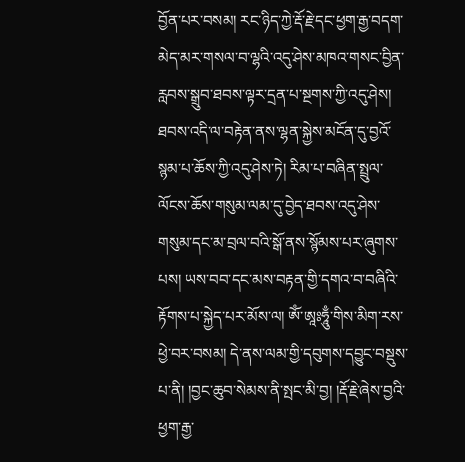བྱོན་པར་བསམ། རང་ཉིད་ཀྱེ་རྡོ་རྗེ་དང་ཕྱག་རྒྱ་བདག་མེད་མར་གསལ་བ་ལྷའི་འདུ་ཤེས་མཁའ་གསང་བྱིན་རླབས་སྒྲུབ་ཐབས་ལྟར་དྲན་པ་སྔགས་ཀྱི་འདུ་ཤེས། ཐབས་འདི་ལ་བརྟེན་ནས་ལྷན་སྐྱེས་མངོན་དུ་བྱའོ་སྙམ་པ་ཆོས་ཀྱི་འདུ་ཤེས་ཏེ། རིམ་པ་བཞིན་སྤྲུལ་ལོངས་ཆོས་གསུམ་ལམ་དུ་བྱེད་ཐབས་འདུ་ཤེས་གསུམ་དང་མ་བྲལ་བའི་སྒོ་ནས་སྙོམས་པར་ཞུགས་པས། ཡས་བབ་དང་མས་བརྟན་གྱི་དགའ་བ་བཞིའི་རྟོགས་པ་སྐྱེད་པར་མོས་ལ། ༀ་ཨཱཿཧཱུྃ་གིས་མིག་རས་ཕྱེ་བར་བསམ། དེ་ནས་ལམ་གྱི་དབུགས་དབྱུང་བསྡུས་པ་ནི། །བྱང་ཆུབ་སེམས་ནི་སྤང་མི་བྱ། །རྡོ་རྗེ་ཞེས་བྱའི་ཕྱག་རྒྱ་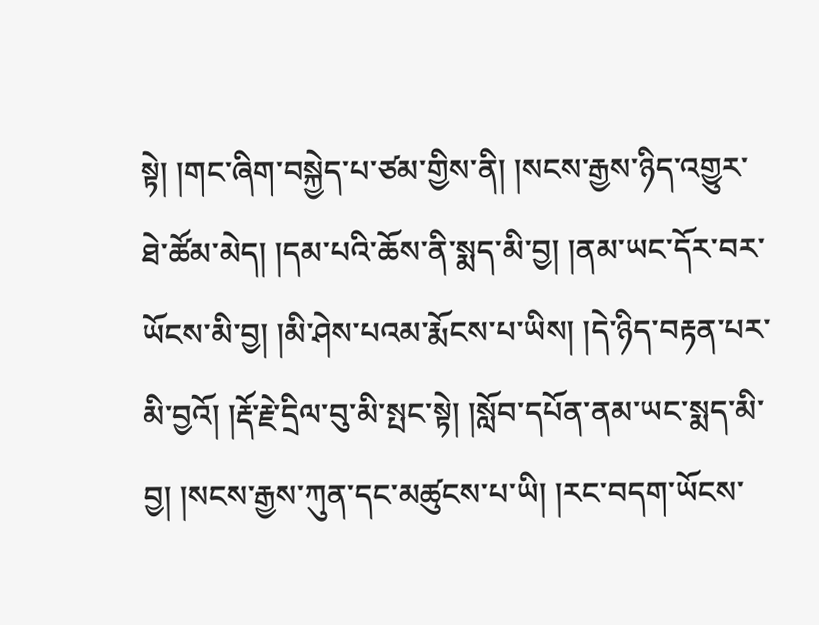སྟེ། །གང་ཞིག་བསྐྱེད་པ་ཙམ་གྱིས་ནི། །སངས་རྒྱས་ཉིད་འགྱུར་ཐེ་ཚོམ་མེད། །དམ་པའི་ཆོས་ནི་སྨད་མི་བྱ། །ནམ་ཡང་དོར་བར་ཡོངས་མི་བྱ། །མི་ཤེས་པའམ་རྨོངས་པ་ཡིས། །དེ་ཉིད་བརྟན་པར་མི་བྱའོ། །རྡོ་རྗེ་དྲིལ་བུ་མི་སྤང་སྟེ། །སློབ་དཔོན་ནམ་ཡང་སྨད་མི་བྱ། །སངས་རྒྱས་ཀུན་དང་མཚུངས་པ་ཡི། །རང་བདག་ཡོངས་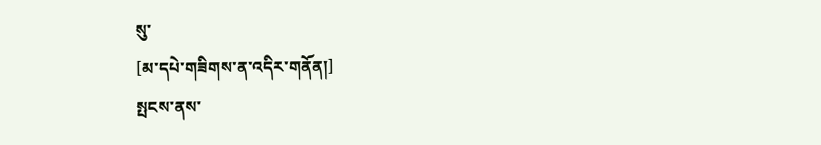སུ་
[མ་དཔེ་གཟིགས་ན་འདིར་གནོན།]
སྤངས་ནས་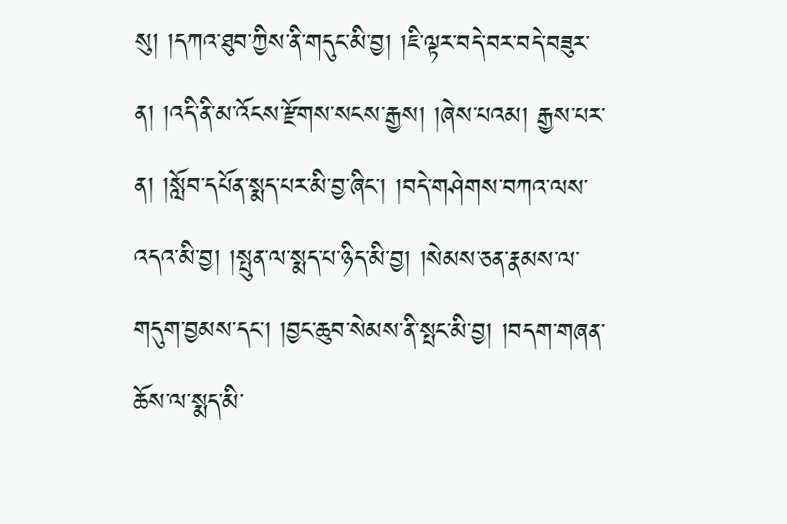སུ། །དཀའ་ཐུབ་ཀྱིས་ནི་གདུང་མི་བྱ། །ཇི་ལྟར་བདེ་བར་བདེ་བཟུར་ན། །འདི་ནི་མ་འོངས་རྫོགས་སངས་རྒྱས། །ཞེས་པའམ། རྒྱས་པར་ན། །སློབ་དཔོན་སྨད་པར་མི་བྱ་ཞིང་། །བདེ་གཤེགས་བཀའ་ལས་འདའ་མི་བྱ། །སྤུན་ལ་སྨད་པ་ཉིད་མི་བྱ། །སེམས་ཅན་རྣམས་ལ་གདུག་བྱམས་དང་། །བྱང་ཆུབ་སེམས་ནི་སྤང་མི་བྱ། །བདག་གཞན་ཆོས་ལ་སྨད་མི་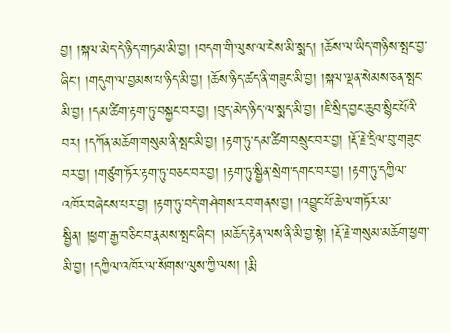བྱ། །སྐལ་མེད་དེ་ཉིད་གཏམ་མི་བྱ། །བདག་གི་ལུས་ལ་ངེས་མི་སྨད། །ཆོས་ལ་ཡིད་གཉིས་སྤང་བྱ་ཞིང་། །གདུག་ལ་བྱམས་པ་ཉིད་མི་བྱ། །ཆོས་ཉིད་ཚད་ནི་གཟུང་མི་བྱ། །སྐལ་ལྡན་སེམས་ཅན་སྤང་མི་བྱ། །དམ་ཚིག་རྟག་ཏུ་བསྐྱང་བར་བྱ། །བུད་མེད་ཉིད་ལ་སྨད་མི་བྱ། །ཇི་སྲིད་བྱང་ཆུབ་སྙིང་པོའི་བར། །དཀོན་མཆོག་གསུམ་ནི་སྤང་མི་བྱ། །རྟག་ཏུ་དམ་ཚིག་བསྲུང་བར་བྱ། །རྡོ་རྗེ་དྲིལ་བུ་གཟུང་བར་བྱ། །གཙུག་ཏོར་རྟག་ཏུ་བཅང་བར་བྱ། །རྟག་ཏུ་སྦྱིན་སྲེག་དགང་བར་བྱ། །རྟག་ཏུ་དཀྱིལ་འཁོར་བཞེངས་པར་བྱ། །རྟག་ཏུ་བདེ་གཤེགས་རབ་གནས་བྱ། །འབྱུང་པོ་ཆེ་ལ་གཏོར་མ་སྦྱིན། །ཕྱག་རྒྱ་བཅིང་བ་རྣམས་སྤང་ཞིང་། །མཆོད་རྟེན་ལས་ནི་མི་བྱ་སྟེ། །རྡོ་རྗེ་གསུམ་མཆོག་ཕྱག་མི་བྱ། །དཀྱིལ་འཁོར་ལ་སོགས་ལུས་ཀྱི་ལས། །རྨི་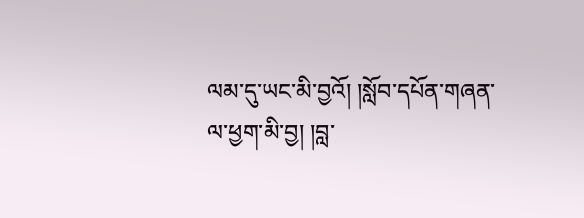ལམ་དུ་ཡང་མི་བྱའོ། །སློབ་དཔོན་གཞན་ལ་ཕྱག་མི་བྱ། །བླ་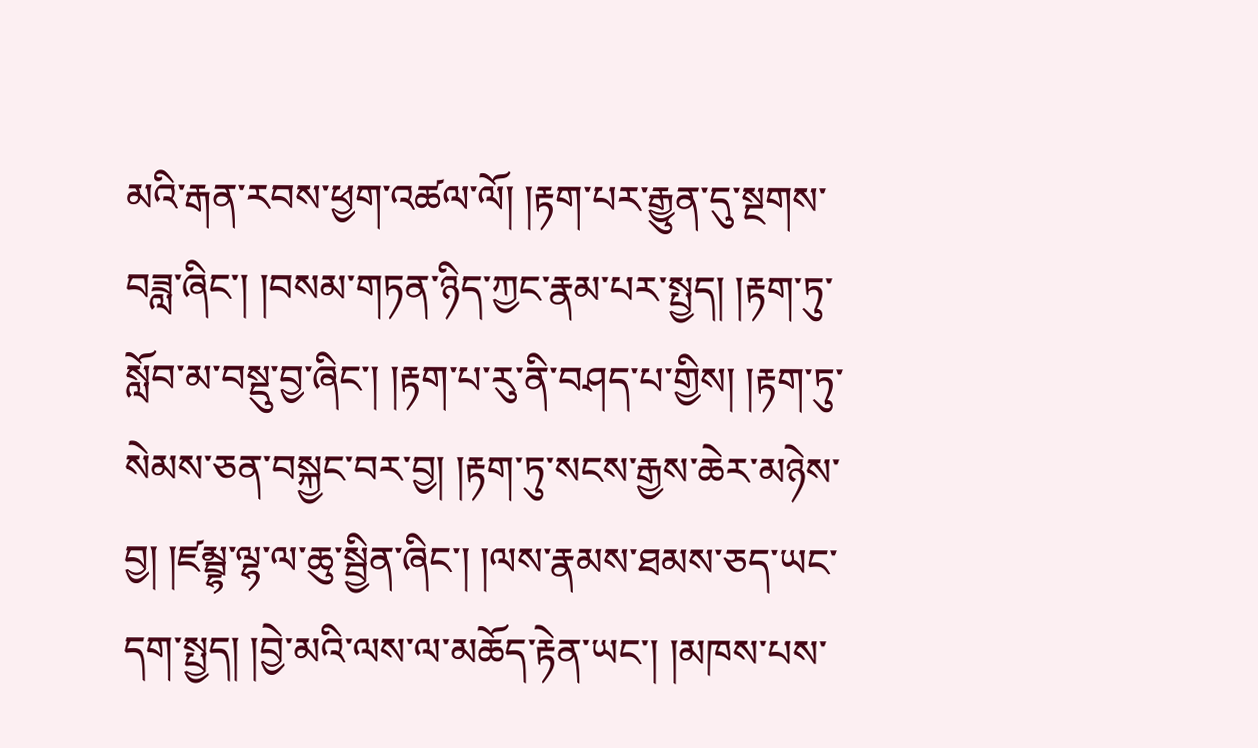མའི་རྒན་རབས་ཕྱག་འཚལ་ལོ། །རྟག་པར་རྒྱུན་དུ་སྔགས་བཟླ་ཞིང་། །བསམ་གཏན་ཉིད་ཀྱང་རྣམ་པར་སྤྱད། །རྟག་ཏུ་སློབ་མ་བསྡུ་བྱ་ཞིང་། །རྟག་པ་རུ་ནི་བཤད་པ་གྱིས། །རྟག་ཏུ་སེམས་ཅན་བསྐྱང་བར་བྱ། །རྟག་ཏུ་སངས་རྒྱས་ཆེར་མཉེས་བྱ། །ཛམྦྷ་ལྷ་ལ་ཆུ་སྦྱིན་ཞིང་། །ལས་རྣམས་ཐམས་ཅད་ཡང་དག་སྤྱད། །བྱེ་མའི་ལས་ལ་མཆོད་རྟེན་ཡང་། །མཁས་པས་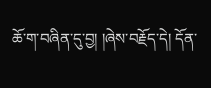ཆོ་ག་བཞིན་དུ་བྱ། །ཞེས་བརྗོད་དེ། དོན་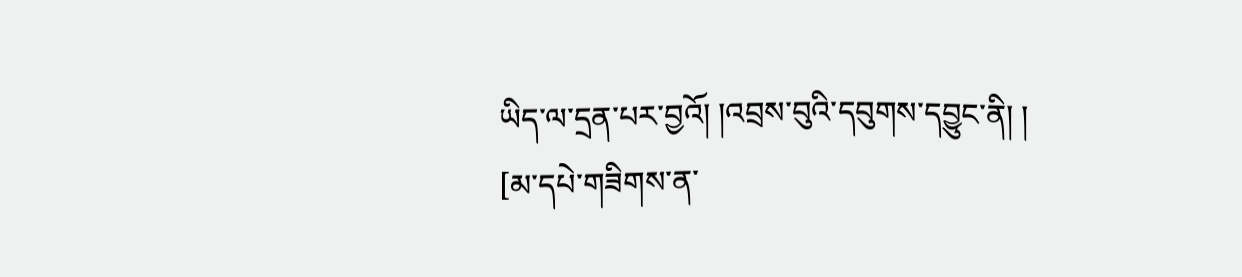ཡིད་ལ་དྲན་པར་བྱའོ། །འབྲས་བུའི་དབུགས་དབྱུང་ནི། །
[མ་དཔེ་གཟིགས་ན་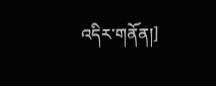འདིར་གནོན།]